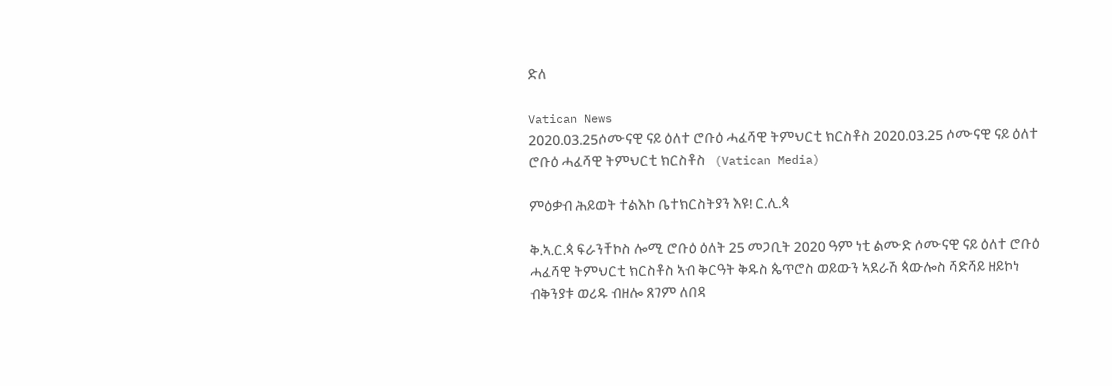ድለ

Vatican News
2020.03.25ሶሙናዊ ናይ ዕለተ ሮቡዕ ሓፈሻዊ ትምህርቲ ክርስቶስ 2020.03.25 ሶሙናዊ ናይ ዕለተ ሮቡዕ ሓፈሻዊ ትምህርቲ ክርስቶስ   (Vatican Media)

ምዕቃብ ሕይወት ተልእኮ ቤተክርስትያን እዩ! ር.ሊ.ጳ

ቅ.ኣ.ር.ጳ ፍራንቸኮስ ሎሚ ሮቡዕ ዕለት 25 መጋቢት 2020 ዓም ነቲ ልሙድ ሶሙናዊ ናይ ዕለተ ሮቡዕ ሓፈሻዊ ትምህርቲ ክርስቶስ ኣብ ቅርዓት ቅዱስ ጴጥሮስ ወይውን ኣደራሽ ጳውሎስ ሻድሻይ ዘይኮነ ብቅንያቱ ወሪዱ ብዘሎ ጸገም ለበዳ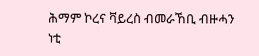ሕማም ኮረና ቫይረስ ብመራኸቢ ብዙሓን ነቲ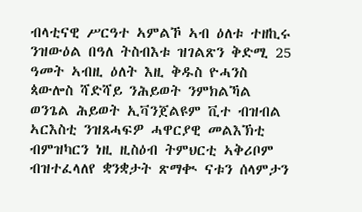ብላቲናዊ ሥርዓተ ኣምልኾ ኣብ ዕለቱ ተዘኪሩ ንዝውዕል በዓለ ትስብእቱ ዝገልጽን ቅድሚ 25 ዓመት ኣብዚ ዕለት እዚ ቅዱስ ዮሓንስ ጳውሎስ ሻድሻይ ንሕይወት ንምክልኻል ወንጌል ሕይወት ኢቫንጀልዩም ቪተ ብዝብል ኣርእስቲ ንዝጸሓፍዎ ሓዋርያዊ መልእኽቲ ብምዝካርን ነዚ ዚስዕብ ትምህርቲ ኣቅሪቦም ብዝተፈላለየ ቋንቋታት ጽማቊ ናቱን ሰላምታን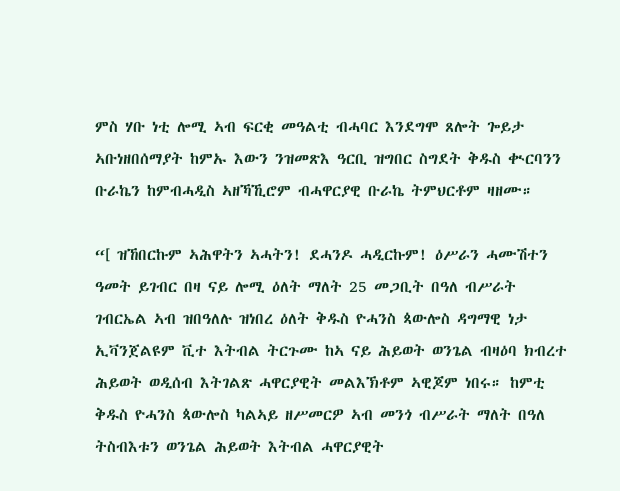ምስ ሃቡ ነቲ ሎሚ ኣብ ፍርቂ መዓልቲ ብሓባር እንደግሞ ጸሎት ጐይታ ኣቡነዘበሰማያት ከምኡ እውን ንዝመጽእ ዓርቢ ዝግበር ስግደት ቅዱስ ቊርባንን ቡራኬን ከምብሓዲስ ኣዘኻኺሮም ብሓዋርያዊ ቡራኬ ትምህርቶም ዛዘሙ።

“[ ዝኸበርኩም ኣሕዋትን ኣሓትን! ደሓንዶ ሓዲርኩም! ዕሥራን ሓሙሽተን ዓመት ይገብር በዛ ናይ ሎሚ ዕለት ማለት 25 መጋቢት በዓለ ብሥራት ገብርኤል ኣብ ዝበዓለሉ ዝነበረ ዕለት ቅዱስ ዮሓንስ ጳውሎስ ዳግማዊ ነታ ኢቫንጀልዩም ቪተ እትብል ትርጉሙ ከኣ ናይ ሕይወት ወንጌል ብዛዕባ ክብረተ ሕይወት ወዲሰብ እትገልጽ ሓዋርያዊት መልእኽቶም ኣዊጆም ነበሩ። ከምቲ ቅዱስ ዮሓንስ ጳውሎስ ካልኣይ ዘሥመርዎ ኣብ መንጎ ብሥራት ማለት በዓለ ትስብእቱን ወንጌል ሕይወት እትብል ሓዋርያዊት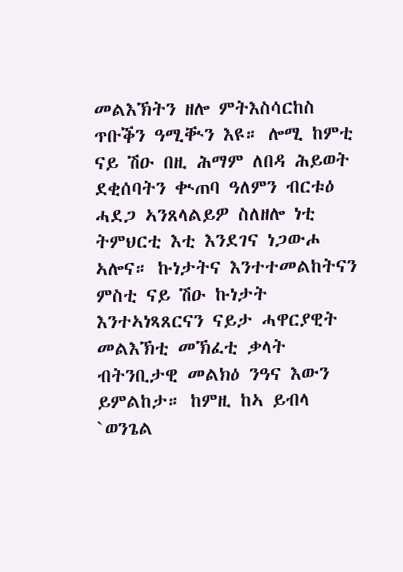መልእኽትን ዘሎ ምትእስሳርከስ ጥቡቕን ዓሚቚን እዩ። ሎሚ ከምቲ ናይ ሽዑ በዚ ሕማም ለበዳ ሕይወት ደቂሰባትን ቊጠባ ዓለምን ብርቱዕ ሓደጋ ኣንጸላልይዎ ስለዘሎ ነቲ ትምህርቲ እቲ እንደገና ነጋውሖ ኣሎና። ኩነታትና እንተተመልከትናን ምስቲ ናይ ሽዑ ኩነታት እንተኣነጻጸርናን ናይታ ሓዋርያዊት መልእኽቲ መኽፈቲ ቃላት ብትንቢታዊ መልክዕ ንዓና እውን ይምልከታ። ከምዚ ከኣ ይብላ `ወንጌል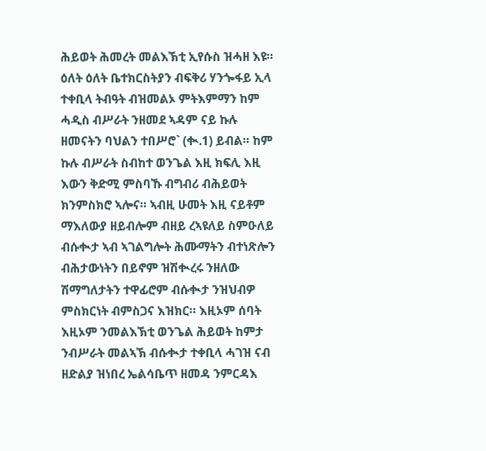ሕይወት ሕመረት መልእኽቲ ኢየሱስ ዝሓዘ እዩ። ዕለት ዕለት ቤተክርስትያን ብፍቅሪ ሃንጐፋይ ኢላ ተቀቢላ ትብዓት ብዝመልኦ ምትእምማን ከም ሓዲስ ብሥራት ንዘመደ ኣዳም ናይ ኩሉ ዘመናትን ባህልን ተበሥሮ` (ቊ.1) ይብል። ከም ኩሉ ብሥራት ስብከተ ወንጌል እዚ ክፍሊ እዚ እውን ቅድሚ ምስባኹ ብግብሪ ብሕይወት ክንምስክሮ ኣሎና። ኣብዚ ሁመት እዚ ናይቶም ማእለውያ ዘይብሎም ብዘይ ረኣዩለይ ስምዑለይ ብሱቊታ ኣብ ኣገልግሎት ሕሙማትን ብተነጽሎን ብሕታውነትን በይኖም ዝሽቊረሩ ንዘለው ሽማግለታትን ተዋፊሮም ብሱቊታ ንዝህብዎ ምስክርነት ብምስጋና እዝክር። እዚኦም ሰባት እዚኦም ንመልእኽቲ ወንጌል ሕይወት ከምታ ንብሥራት መልኣኽ ብሱቊታ ተቀቢላ ሓገዝ ናብ ዘድልያ ዝነበረ ኤልሳቤጥ ዘመዳ ንምርዳእ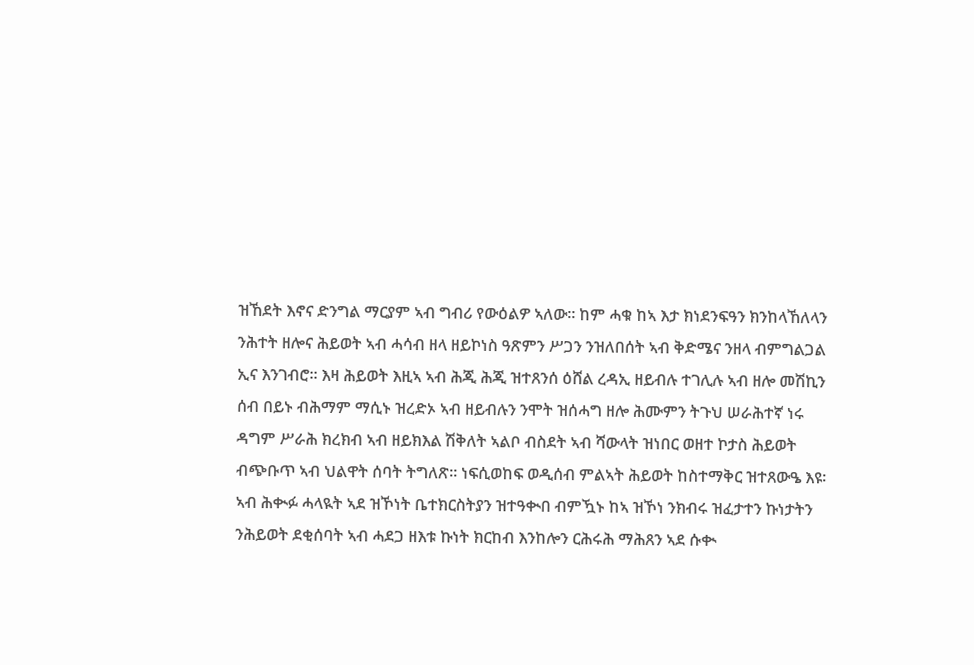ዝኸደት እኖና ድንግል ማርያም ኣብ ግብሪ የውዕልዎ ኣለው። ከም ሓቁ ከኣ እታ ክነደንፍዓን ክንከላኸለላን ንሕተት ዘሎና ሕይወት ኣብ ሓሳብ ዘላ ዘይኮነስ ዓጽምን ሥጋን ንዝለበሰት ኣብ ቅድሜና ንዘላ ብምግልጋል ኢና እንገብሮ። እዛ ሕይወት እዚኣ ኣብ ሕጂ ሕጂ ዝተጸንሰ ዕሸል ረዳኢ ዘይብሉ ተገሊሉ ኣብ ዘሎ መሽኪን ሰብ በይኑ ብሕማም ማሲኑ ዝረድኦ ኣብ ዘይብሉን ንሞት ዝሰሓግ ዘሎ ሕሙምን ትጉህ ሠራሕተኛ ነሩ ዳግም ሥራሕ ክረክብ ኣብ ዘይክእል ሽቅለት ኣልቦ ብስደት ኣብ ሻውላት ዝነበር ወዘተ ኮታስ ሕይወት ብጭቡጥ ኣብ ህልዋት ሰባት ትግለጽ። ነፍሲወከፍ ወዲሰብ ምልኣት ሕይወት ከስተማቅር ዝተጸውዔ እዩ፡ ኣብ ሕቊፉ ሓላዪት ኣደ ዝኾነት ቤተክርስትያን ዝተዓቊበ ብምዃኑ ከኣ ዝኾነ ንክብሩ ዝፈታተን ኩነታትን ንሕይወት ደቂሰባት ኣብ ሓደጋ ዘእቱ ኩነት ክርከብ እንከሎን ርሕሩሕ ማሕጸን ኣደ ሱቊ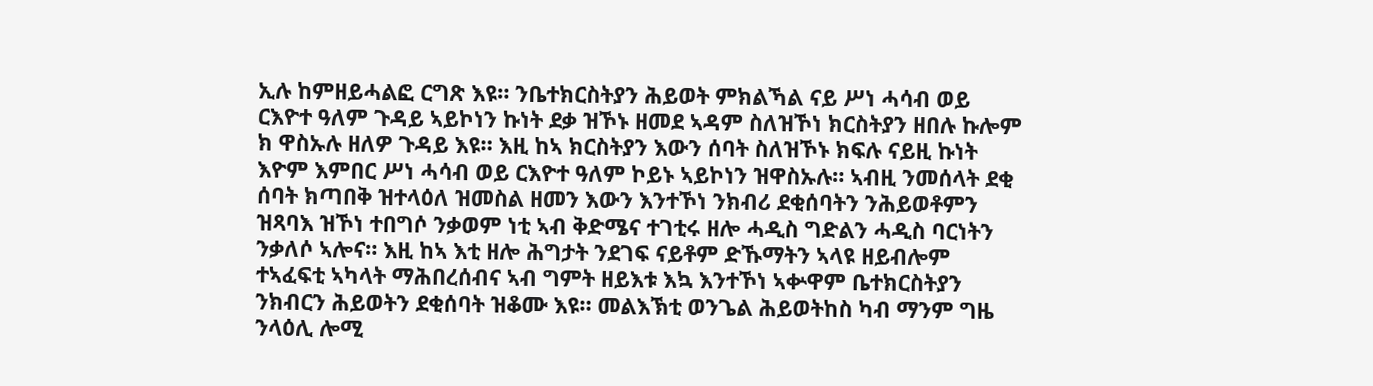ኢሉ ከምዘይሓልፎ ርግጽ እዩ። ንቤተክርስትያን ሕይወት ምክልኻል ናይ ሥነ ሓሳብ ወይ ርእዮተ ዓለም ጉዳይ ኣይኮነን ኩነት ደቃ ዝኾኑ ዘመደ ኣዳም ስለዝኾነ ክርስትያን ዘበሉ ኩሎም ክ ዋስኡሉ ዘለዎ ጉዳይ እዩ። እዚ ከኣ ክርስትያን እውን ሰባት ስለዝኾኑ ክፍሉ ናይዚ ኩነት እዮም እምበር ሥነ ሓሳብ ወይ ርእዮተ ዓለም ኮይኑ ኣይኮነን ዝዋስኡሉ። ኣብዚ ንመሰላት ደቂ ሰባት ክጣበቅ ዝተላዕለ ዝመስል ዘመን እውን እንተኾነ ንክብሪ ደቂሰባትን ንሕይወቶምን ዝጻባእ ዝኾነ ተበግሶ ንቃወም ነቲ ኣብ ቅድሜና ተገቲሩ ዘሎ ሓዲስ ግድልን ሓዲስ ባርነትን ንቃለሶ ኣሎና። እዚ ከኣ እቲ ዘሎ ሕግታት ንደገፍ ናይቶም ድኹማትን ኣላዩ ዘይብሎም ተኣፈፍቲ ኣካላት ማሕበረሰብና ኣብ ግምት ዘይእቱ እኳ እንተኾነ ኣቍዋም ቤተክርስትያን ንክብርን ሕይወትን ደቂሰባት ዝቆሙ እዩ። መልእኽቲ ወንጌል ሕይወትከስ ካብ ማንም ግዜ ንላዕሊ ሎሚ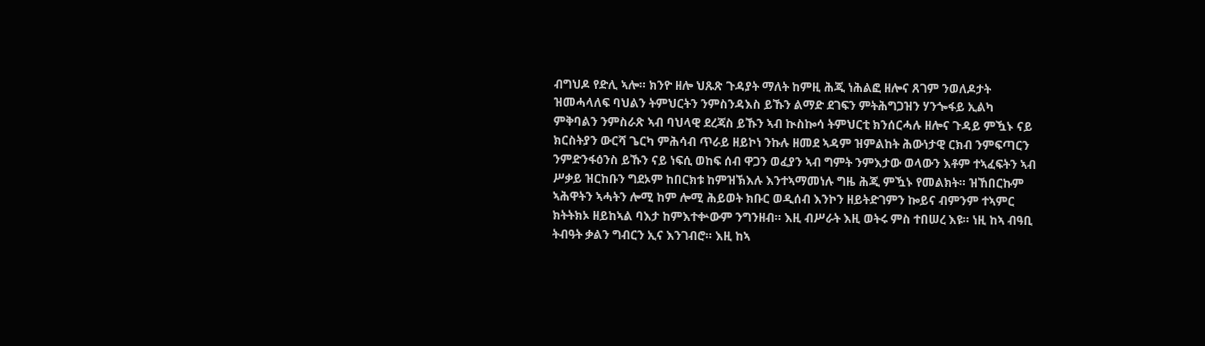ብግህዶ የድሊ ኣሎ። ክንዮ ዘሎ ህጹጽ ጉዳያት ማለት ከምዚ ሕጂ ነሕልፎ ዘሎና ጸገም ንወለዶታት ዝመሓላለፍ ባህልን ትምህርትን ንምስንዳእስ ይኹን ልማድ ደገፍን ምትሕግጋዝን ሃንጐፋይ ኢልካ ምቅባልን ንምስራጽ ኣብ ባህላዊ ደረጃስ ይኹን ኣብ ኲስኰሳ ትምህርቲ ክንሰርሓሉ ዘሎና ጉዳይ ምዃኑ ናይ ክርስትያን ውርሻ ጌርካ ምሕሳብ ጥራይ ዘይኮነ ንኩሉ ዘመደ ኣዳም ዝምልከት ሕውነታዊ ርክብ ንምፍጣርን ንምድንፋዕንስ ይኹን ናይ ነፍሲ ወከፍ ሰብ ዋጋን ወፈያን ኣብ ግምት ንምእታው ወላውን እቶም ተኣፈፍትን ኣብ ሥቃይ ዝርከቡን ግደኦም ከበርክቱ ከምዝኽእሉ እንተኣማመነሉ ግዜ ሕጂ ምዃኑ የመልክት። ዝኸበርኩም ኣሕዋትን ኣሓትን ሎሚ ከም ሎሚ ሕይወት ክቡር ወዲሰብ እንኮን ዘይትድገምን ኰይና ብምንም ተኣምር ክትትክኦ ዘይከኣል ባእታ ከምእተቍውም ንግንዘብ። እዚ ብሥራት እዚ ወትሩ ምስ ተበሠረ እዩ። ነዚ ከኣ ብዓቢ ትብዓት ቃልን ግብርን ኢና እንገብሮ። እዚ ከኣ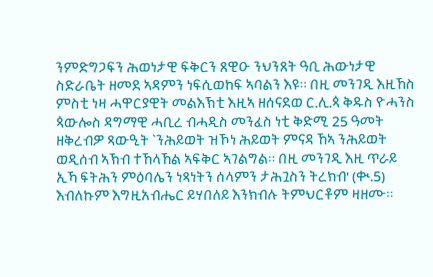ንምድግጋፍን ሕወነታዊ ፍቅርን ጸዊዑ ንህንጸት ዓቢ ሕውነታዊ ስድራቤት ዘመደ ኣዳምን ነፍሲወከፍ ኣባልን እዩ። በዚ መንገዲ እዚኸስ ምስቲ ነዛ ሓዋርያዊት መልእኽቲ እዚኣ ዘሰናደወ ር.ሊ.ጳ ቅዱስ ዮሓንስ ጳውሎስ ዳግማዊ ሓቢረ ብሓዲስ መንፈስ ነቲ ቅድሚ 25 ዓመት ዘቅረብዎ ጻውዒት `ንሕይወት ዝኾነ ሕይወት ምናዳ ኸኣ ንሕይወት ወዲሰብ ኣኽብ ተኸላኸል ኣፍቅር ኣገልግል። በዚ መንገዲ እዚ ጥራይ ኢኻ ፍትሕን ምዕባሌን ነጻነትን ሰላምን ታሕጓስን ትረክብ' (ቊ.5) እብለኩም እግዚአብሔር ይሃበለይ እንክብሉ ትምህርቶም ዛዘሙ።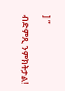] ”

ብድምጺ ንምክትታል!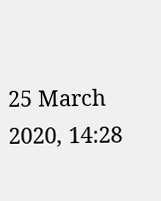25 March 2020, 14:28